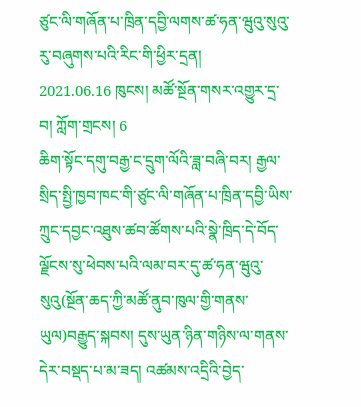ཙུང་ལི་གཞོན་པ་ཁྲིན་དབྱི་ལགས་ཚ་ཧན་ཝུའུ་སུའུ་རུ་བཞུགས་པའི་རིང་གི་ཕྱིར་དྲན།
2021.06.16 ཁུངས། མཚོ་སྔོན་གསར་འགྱུར་དྲ་བ། ཀློག་གྲངས། 6
ཆིག་སྟོང་དགུ་བརྒྱ་ང་དྲུག་ལོའི་ཟླ་བཞི་བར། རྒྱལ་སྲིད་སྤྱི་ཁྱབ་ཁང་གི་ཙུང་ལི་གཞོན་པ་ཁྲིན་དབྱི་ཡིས་ཀྲུང་དབྱང་འཐུས་ཚབ་ཚོགས་པའི་སྣེ་ཁྲིད་དེ་བོད་ལྗོངས་སུ་ཕེབས་པའི་ལམ་བར་དུ་ཚ་ཧན་ཝུའུ་སུའུ(སྔོན་ཆད་ཀྱི་མཚོ་ནུབ་ཁུལ་གྱི་གནས་ཡུལ)བརྒྱུད་སྐབས། དུས་ཡུན་ཉིན་གཉིས་ལ་གནས་དེར་བསྡད་པ་མ་ཟད། འཚམས་འདྲིའི་བྱེད་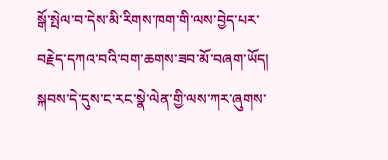སྒོ་སྤེལ་བ་དེས་མི་རིགས་ཁག་གི་ལས་བྱེད་པར་བརྗེད་དཀའ་བའི་བག་ཆགས་ཟབ་མོ་བཞག་ཡོད། སྐབས་དེ་དུས་ང་རང་སྣེ་ལེན་གྱི་ལས་ཀར་ཞུགས་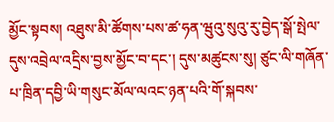མྱོང་སྟབས། འཐུས་མི་ཚོགས་པས་ཚ་ཧན་ཝུའུ་སུའུ་རུ་བྱེད་སྒོ་སྤེལ་དུས་འབྲེལ་འདྲིས་བྱས་མྱོང་བ་དང་། དུས་མཚུངས་སུ། ཙུང་ལི་གཞོན་པ་ཁྲིན་དབྱི་ཡི་གསུང་མོལ་ལའང་ཉན་པའི་གོ་སྐབས་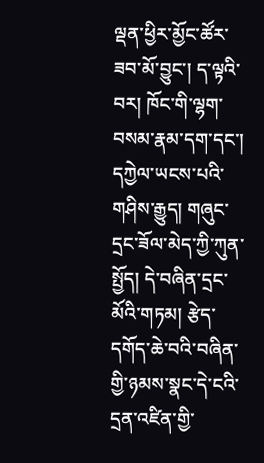ལྡན་ཕྱིར་མྱོང་ཚོར་ཟབ་མོ་བྱུང་། ད་ལྟའི་བར། ཁོང་གི་ལྷག་བསམ་རྣམ་དག་དང་། དཀྱེལ་ཡངས་པའི་གཤིས་རྒྱུད། གཞུང་དྲང་ཟོལ་མེད་ཀྱི་ཀུན་སྤྱོད། དེ་བཞིན་དྲང་མོའི་གཏམ། རྩེད་དགོད་ཆེ་བའི་བཞིན་གྱི་ཉམས་སྣང་དེ་ངའི་དྲན་འཛིན་གྱི་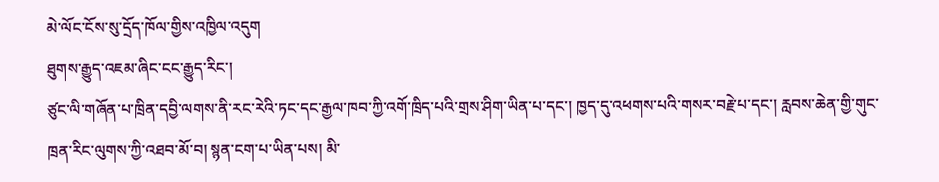མེ་ལོང་ངོས་སུ་དྲོད་ཁོལ་གྱིས་འཁྱིལ་འདུག
ཐུགས་རྒྱུད་འཇམ་ཞིང་ངང་རྒྱུད་རིང་།
ཙུང་ལི་གཞོན་པ་ཁྲིན་དབྱི་ལགས་ནི་རང་རེའི་ཏང་དང་རྒྱལ་ཁབ་ཀྱི་འགོ་ཁྲིད་པའི་གྲས་ཤིག་ཡིན་པ་དང་། ཁྱད་དུ་འཕགས་པའི་གསར་བརྗེ་པ་དང་། རླབས་ཆེན་གྱི་གུང་ཁྲན་རིང་ལུགས་ཀྱི་འཐབ་མོ་བ། སྙན་ངག་པ་ཡིན་པས། མི་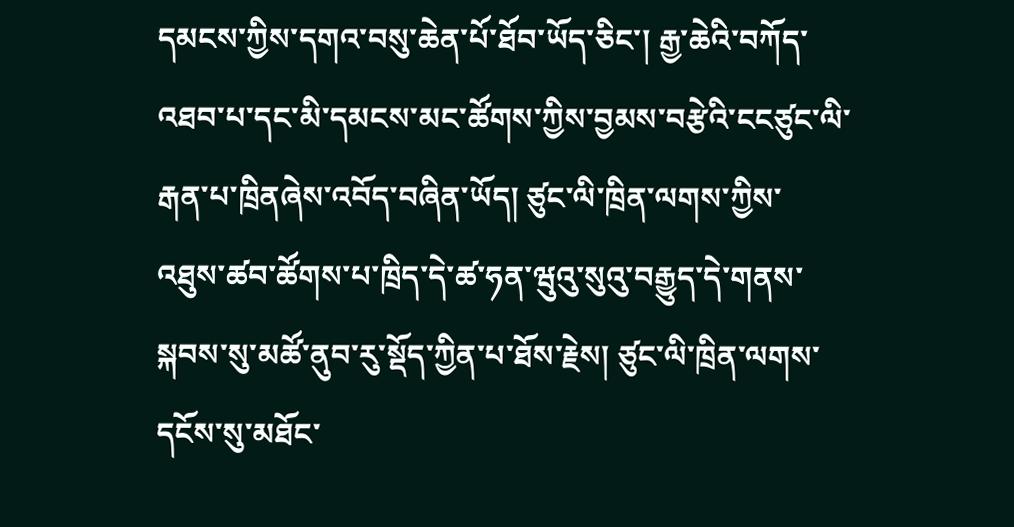དམངས་ཀྱིས་དགའ་བསུ་ཆེན་པོ་ཐོབ་ཡོད་ཅིང་། རྒྱ་ཆེའི་བཀོད་འཐབ་པ་དང་མི་དམངས་མང་ཚོགས་ཀྱིས་བྱམས་བརྩེའི་ངངཙུང་ལི་རྒན་པ་ཁྲིནཞེས་འབོད་བཞིན་ཡོད། ཙུང་ལི་ཁྲིན་ལགས་ཀྱིས་འཐུས་ཚབ་ཚོགས་པ་ཁྲིད་དེ་ཚ་ཧན་ཝུའུ་སུའུ་བརྒྱུད་དེ་གནས་སྐབས་སུ་མཚོ་ནུབ་རུ་སྡོད་ཀྱིན་པ་ཐོས་རྗེས། ཙུང་ལི་ཁྲིན་ལགས་དངོས་སུ་མཐོང་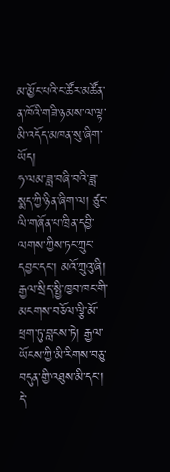མ་མྱོང་པའི་ང་ཚོར་མཚོན་ན་ཁོའི་གཟི་ཉམས་ལ་ལྟ་མི་འདོད་མཁན་སུ་ཞིག་ཡོད།
ཧ་ལམ་ཟླ་བཞི་བའི་ཟླ་སྨད་ཀྱི་ཉིན་ཞིག་ལ། ཙུང་ལི་གཞོན་པ་ཁྲིན་དབྱི་ལགས་ཀྱིས་ཏང་ཀྲུང་དབྱང་དང་། མའོ་ཀྲུའུ་ཞི། རྒྱལ་སྲིད་སྤྱི་ཁྱབ་ཁང་གི་མངགས་བཅོལ་ལྕི་མོ་ཕྲག་ཏུ་བླངས་ཏེ། རྒྱལ་ཡོངས་ཀྱི་མི་རིགས་བཅུ་བདུན་གྱི་འཐུས་མི་དང་། དེ་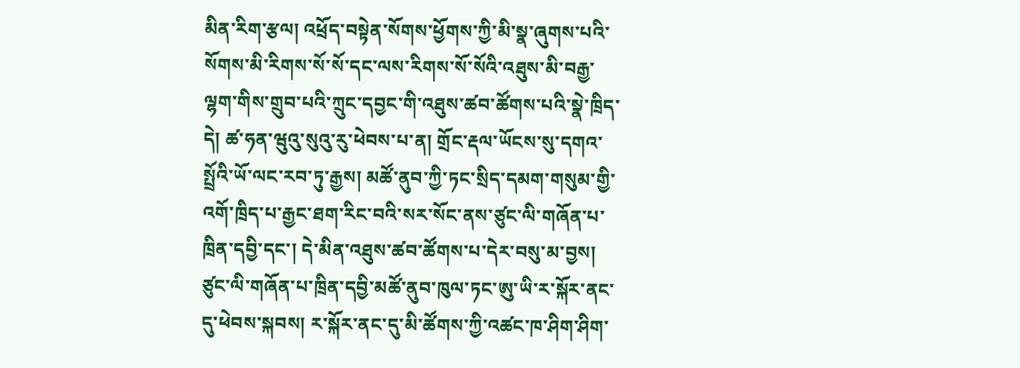མིན་རིག་རྩལ། འཕྲོད་བསྟེན་སོགས་ཕྱོགས་ཀྱི་མི་སྣ་ཞུགས་པའི་སོགས་མི་རིགས་སོ་སོ་དང་ལས་རིགས་སོ་སོའི་འཐུས་མི་བརྒྱ་ལྷག་གིས་གྲུབ་པའི་ཀྲུང་དབྱང་གི་འཐུས་ཚབ་ཚོགས་པའི་སྣེ་ཁྲིད་དེ། ཚ་ཧན་ཝུའུ་སུའུ་རུ་ཕེབས་པ་ན། གྲོང་རྡལ་ཡོངས་སུ་དགའ་སྤྲོའི་ཡོ་ལང་རབ་ཏུ་རྒྱས། མཚོ་ནུབ་ཀྱི་ཏང་སྲིད་དམག་གསུམ་གྱི་འགོ་ཁྲིད་པ་རྒྱང་ཐག་རིང་བའི་སར་སོང་ནས་ཙུང་ལི་གཞོན་པ་ཁྲིན་དབྱི་དང་། དེ་མིན་འཐུས་ཚབ་ཚོགས་པ་དེར་བསུ་མ་བྱས། ཙུང་ལི་གཞོན་པ་ཁྲིན་དབྱི་མཚོ་ནུབ་ཁུལ་ཏང་ཨུ་ཡི་ར་སྐོར་ནང་དུ་ཕེབས་སྐབས། ར་སྐོར་ནང་དུ་མི་ཚོགས་ཀྱི་འཚང་ཁ་ཤིག་ཤིག་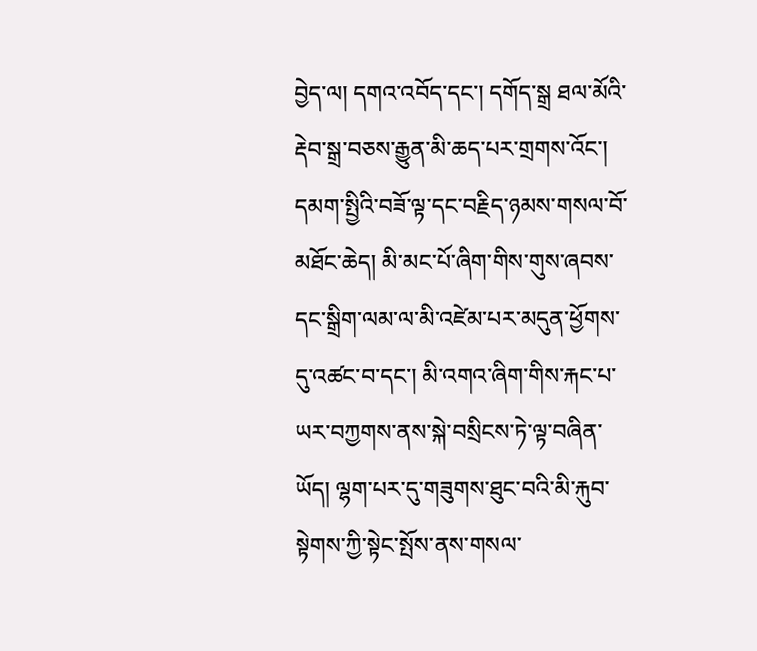བྱེད་ལ། དགའ་འབོད་དང་། དགོད་སྒྲ ཐལ་མོའི་རྡེབ་སྒྲ་བཅས་རྒྱུན་མི་ཆད་པར་གྲགས་འོང་། དམག་སྤྱིའི་བཟོ་ལྟ་དང་བརྗིད་ཉམས་གསལ་བོ་མཐོང་ཆེད། མི་མང་པོ་ཞིག་གིས་གུས་ཞབས་དང་སྒྲིག་ལམ་ལ་མི་འཛེམ་པར་མདུན་ཕྱོགས་དུ་འཚང་བ་དང་། མི་འགའ་ཞིག་གིས་རྐང་པ་ཡར་བཀྱགས་ནས་སྐེ་བསྲིངས་ཏེ་ལྟ་བཞིན་ཡོད། ལྷག་པར་དུ་གཟུགས་ཐུང་བའི་མི་རྐུབ་སྟེགས་ཀྱི་སྟེང་སྤོས་ནས་གསལ་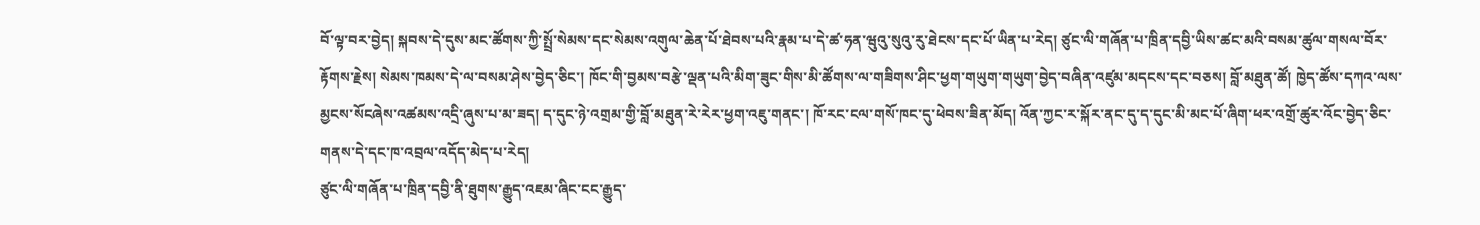བོ་ལྟ་བར་བྱེད། སྐབས་དེ་དུས་མང་ཚོགས་ཀྱི་སྤྲོ་སེམས་དང་སེམས་འགུལ་ཆེན་པོ་ཐེབས་པའི་རྣམ་པ་དེ་ཚ་ཧན་ཝུའུ་སུའུ་རུ་ཐེངས་དང་པོ་ཡིན་པ་རེད། ཙུང་ལི་གཞོན་པ་ཁྲིན་དབྱི་ཡིས་ཚང་མའི་བསམ་ཚུལ་གསལ་བོར་རྟོགས་རྗེས། སེམས་ཁམས་དེ་ལ་བསམ་ཤེས་བྱེད་ཅིང་། ཁོང་གི་བྱམས་བརྩེ་ལྡན་པའི་མིག་ཟུང་གིས་མི་ཚོགས་ལ་གཟིགས་ཤིང་ཕྱག་གཡུག་གཡུག་བྱེད་བཞིན་འཛུམ་མདངས་དང་བཅས། བློ་མཐུན་ཚོ། ཁྱེད་ཚོས་དཀའ་ལས་མྱངས་སོངཞེས་འཚམས་འདྲི་ཞུས་པ་མ་ཟད། ད་དུང་ཉེ་འགྲམ་གྱི་བློ་མཐུན་རེ་རེར་ཕྱག་འཇུ་གནང་། ཁོ་རང་ངལ་གསོ་ཁང་དུ་ཕེབས་ཟིན་མོད། འོན་ཀྱང་ར་སྐོར་ནང་དུ་ད་དུང་མི་མང་པོ་ཞིག་ཕར་འགྲོ་ཚུར་འོང་བྱེད་ཅིང་གནས་དེ་དང་ཁ་འབྲལ་འདོད་མེད་པ་རེད།
ཙུང་ལི་གཞོན་པ་ཁྲིན་དབྱི་ནི་ཐུགས་རྒྱུད་འཇམ་ཞིང་ངང་རྒྱུད་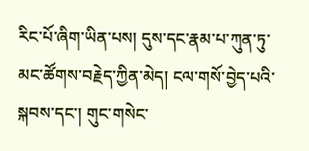རིང་པོ་ཞིག་ཡིན་པས། དུས་དང་རྣམ་པ་ཀུན་ཏུ་མང་ཚོགས་བརྗེད་ཀྱིན་མེད། ངལ་གསོ་བྱེད་པའི་སྐབས་དང་། གུང་གསེང་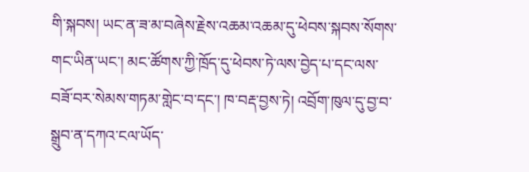གི་སྐབས། ཡང་ན་ཟ་མ་བཞེས་རྗེས་འཆམ་འཆམ་དུ་ཕེབས་སྐབས་སོགས་གང་ཡིན་ཡང་། མང་ཚོགས་ཀྱི་ཁྲོད་དུ་ཕེབས་ཏེ་ལས་བྱེད་པ་དང་ལས་བཟོ་བར་སེམས་གཏམ་གླེང་བ་དང་། ཁ་བརྡ་བྱས་ཏེ། འབྲོག་ཁུལ་དུ་བྱ་བ་སྒྲུབ་ན་དཀའ་ངལ་ཡོད་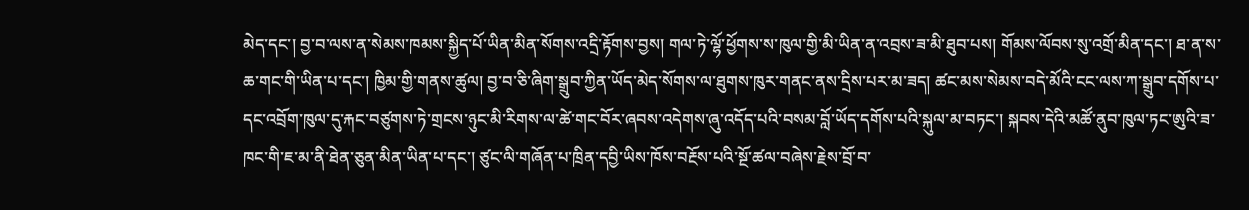མེད་དང་། བྱ་བ་ལས་ན་སེམས་ཁམས་སྐྱིད་པོ་ཡིན་མིན་སོགས་འདྲི་རྟོགས་བྱས། གལ་ཏེ་ལྷོ་ཕྱོགས་ས་ཁུལ་གྱི་མི་ཡིན་ན་འབྲས་ཟ་མི་ཐུབ་པས། གོམས་ལོབས་སུ་འགྲོ་མིན་དང་། ཐ་ན་ས་ཆ་གང་གི་ཡིན་པ་དང་། ཁྱིམ་གྱི་གནས་ཚུལ། བྱ་བ་ཅི་ཞིག་སྒྲུབ་ཀྱིན་ཡོད་མེད་སོགས་ལ་ཐུགས་ཁུར་གནང་ནས་དྲིས་པར་མ་ཟད། ཚང་མས་སེམས་བདེ་མོའི་ངང་ལས་ཀ་སྒྲུབ་དགོས་པ་དང་འབྲོག་ཁུལ་དུ་རྐང་བཙུགས་ཏེ་གྲངས་ཉུང་མི་རིགས་ལ་ཚེ་གང་བོར་ཞབས་འདེགས་ཞུ་འདོད་པའི་བསམ་བློ་ཡོད་དགོས་པའི་སྐུལ་མ་བཏང་། སྐབས་དེའི་མཚོ་ནུབ་ཁུལ་ཏང་ཨུའི་ཟ་ཁང་གི་ཇ་མ་ནི་ཐེན་ཅུན་མིན་ཡིན་པ་དང་། ཙུང་ལི་གཞོན་པ་ཁྲིན་དབྱི་ཡིས་ཁོས་བརྔོས་པའི་སྔོ་ཚལ་བཞེས་རྗེས་བྲོ་བ་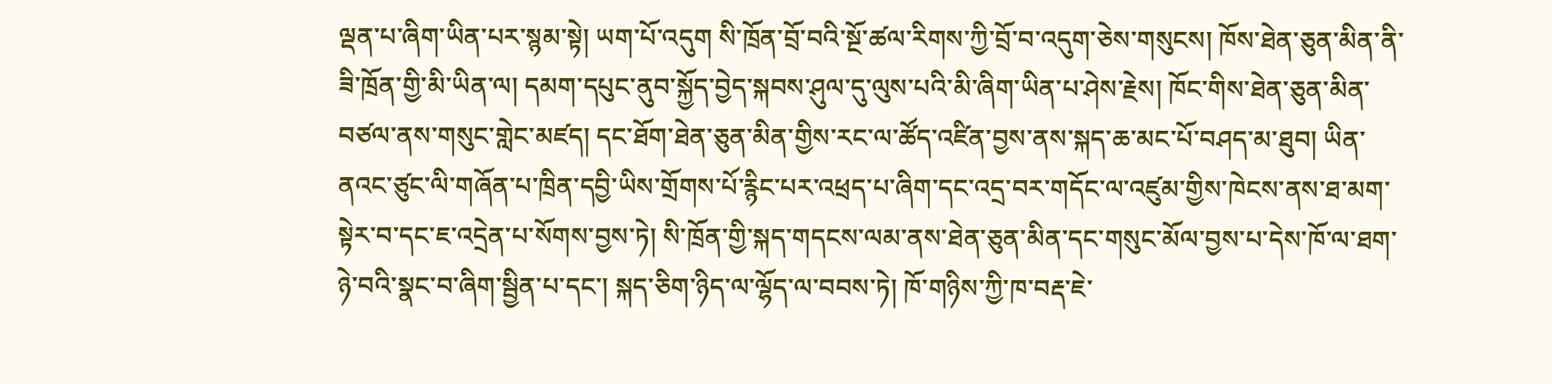ལྡན་པ་ཞིག་ཡིན་པར་སྙམ་སྟེ། ཡག་པོ་འདུག སི་ཁྲོན་བྲོ་བའི་སྔོ་ཚལ་རིགས་ཀྱི་བྲོ་བ་འདུག་ཅེས་གསུངས། ཁོས་ཐེན་ཅུན་མིན་ནི་ཟི་ཁྲོན་གྱི་མི་ཡིན་ལ། དམག་དཔུང་ནུབ་སྐྱོད་བྱེད་སྐབས་ཤུལ་དུ་ལུས་པའི་མི་ཞིག་ཡིན་པ་ཤེས་རྗེས། ཁོང་གིས་ཐེན་ཅུན་མིན་བཙལ་ནས་གསུང་གླེང་མཛད། དང་ཐོག་ཐེན་ཅུན་མིན་གྱིས་རང་ལ་ཚོད་འཛིན་བྱས་ནས་སྐད་ཆ་མང་པོ་བཤད་མ་ཐུབ། ཡིན་ནའང་ཙུང་ལི་གཞོན་པ་ཁྲིན་དབྱི་ཡིས་གྲོགས་པོ་རྙིང་པར་འཕྲད་པ་ཞིག་དང་འདྲ་བར་གདོང་ལ་འཛུམ་གྱིས་ཁེངས་ནས་ཐ་མག་སྟེར་བ་དང་ཇ་འདྲེན་པ་སོགས་བྱས་ཏེ། སི་ཁྲོན་གྱི་སྐད་གདངས་ལམ་ནས་ཐེན་ཅུན་མིན་དང་གསུང་མོལ་བྱས་པ་དེས་ཁོ་ལ་ཐག་ཉེ་བའི་སྣང་བ་ཞིག་སྦྱིན་པ་དང་། སྐད་ཅིག་ཉིད་ལ་ལྷོད་ལ་བབས་ཏེ། ཁོ་གཉིས་ཀྱི་ཁ་བརྡ་ཇེ་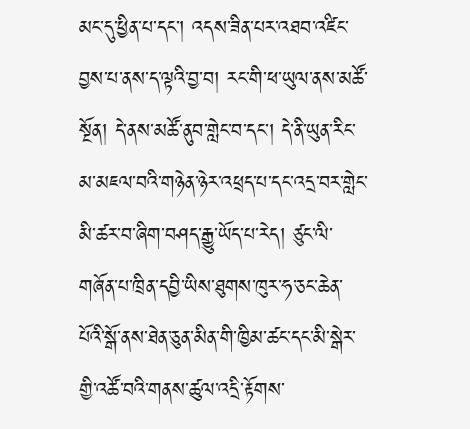མང་དུ་ཕྱིན་པ་དང་། འདས་ཟིན་པར་འཐབ་འཛིང་བྱས་པ་ནས་ད་ལྟའི་བྱ་བ། རང་གི་ཕ་ཡུལ་ནས་མཚོ་སྔོན། དེ་ནས་མཚོ་ནུབ་གླེང་བ་དང་། དེ་ནི་ཡུན་རིང་མ་མཇལ་བའི་གཉེན་ཉེར་འཕྲད་པ་དང་འདྲ་བར་གླེང་མི་ཚར་བ་ཞིག་བཤད་རྒྱུ་ཡོད་པ་རེད། ཙུང་ལི་གཞོན་པ་ཁྲིན་དབྱི་ཡིས་ཐུགས་ཁུར་ཧ་ཅང་ཆེན་པོའི་སྒོ་ནས་ཐེན་ཅུན་མིན་གི་ཁྱིམ་ཚང་དང་མི་སྒེར་གྱི་འཚོ་བའི་གནས་ཚུལ་འདྲི་རྟོགས་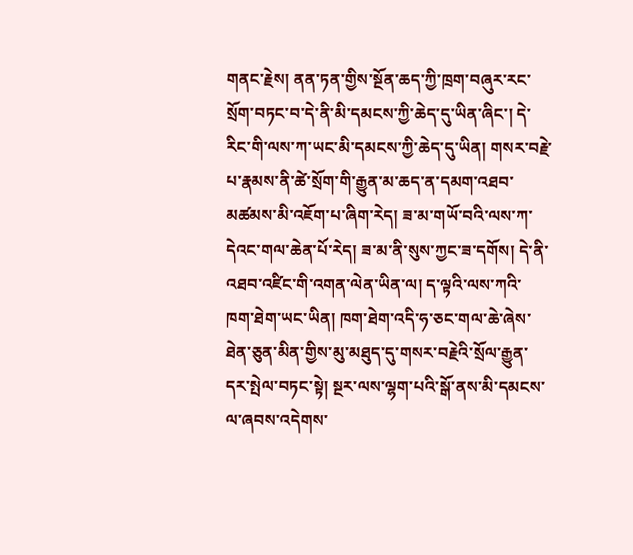གནང་རྗེས། ནན་ཏན་གྱིས་སྔོན་ཆད་ཀྱི་ཁྲག་བཞུར་རང་སྲོག་བཏང་བ་དེ་ནི་མི་དམངས་ཀྱི་ཆེད་དུ་ཡིན་ཞིང་། དེ་རིང་གི་ལས་ཀ་ཡང་མི་དམངས་ཀྱི་ཆེད་དུ་ཡིན། གསར་བརྗེ་པ་རྣམས་ནི་ཚེ་སྲོག་གི་རྒྱུན་མ་ཆད་ན་དམག་འཐབ་མཚམས་མི་འཇོག་པ་ཞིག་རེད། ཟ་མ་གཡོ་བའི་ལས་ཀ་དེའང་གལ་ཆེན་པོ་རེད། ཟ་མ་ནི་སུས་ཀྱང་ཟ་དགོས། དེ་ནི་འཐབ་འཛིང་གི་འགན་ལེན་ཡིན་ལ། ད་ལྟའི་ལས་ཀའི་ཁག་ཐེག་ཡང་ཡིན། ཁག་ཐེག་འདི་ཧ་ཅང་གལ་ཆེ་ཞེས་ཐེན་ཅུན་མིན་གྱིས་མུ་མཐུད་དུ་གསར་བརྗེའི་སྲོལ་རྒྱུན་དར་སྤེལ་བཏང་སྟེ། སྔར་ལས་ལྷག་པའི་སྒོ་ནས་མི་དམངས་ལ་ཞབས་འདེགས་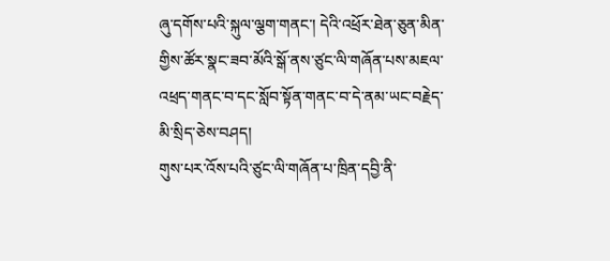ཞུ་དགོས་པའི་སྐུལ་ལྕག་གནང་། དེའི་འཕྲོར་ཐེན་ཅུན་མིན་གྱིས་ཚོར་སྣང་ཟབ་མོའི་སྒོ་ནས་ཙུང་ལི་གཞོན་པས་མཇལ་འཕྲད་གནང་བ་དང་སློབ་སྟོན་གནང་བ་དེ་ནམ་ཡང་བརྗེད་མི་སྲིད་ཅེས་བཤད།
གུས་པར་འོས་པའི་ཙུང་ལི་གཞོན་པ་ཁྲིན་དབྱི་ནི་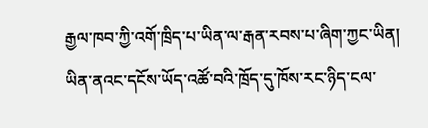རྒྱལ་ཁབ་ཀྱི་འགོ་ཁྲིད་པ་ཡིན་ལ་རྒན་རབས་པ་ཞིག་ཀྱང་ཡིན། ཡིན་ནའང་དངོས་ཡོད་འཚོ་བའི་ཁྲོད་དུ་ཁོས་རང་ཉིད་ངལ་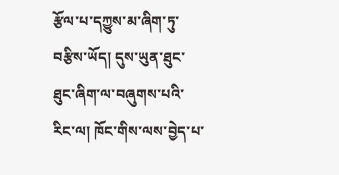རྩོལ་པ་དཀྱུས་མ་ཞིག་ཏུ་བརྩིས་ཡོད། དུས་ཡུན་ཐུང་ཐུང་ཞིག་ལ་བཞུགས་པའི་རིང་ལ། ཁོང་གིས་ལས་བྱེད་པ་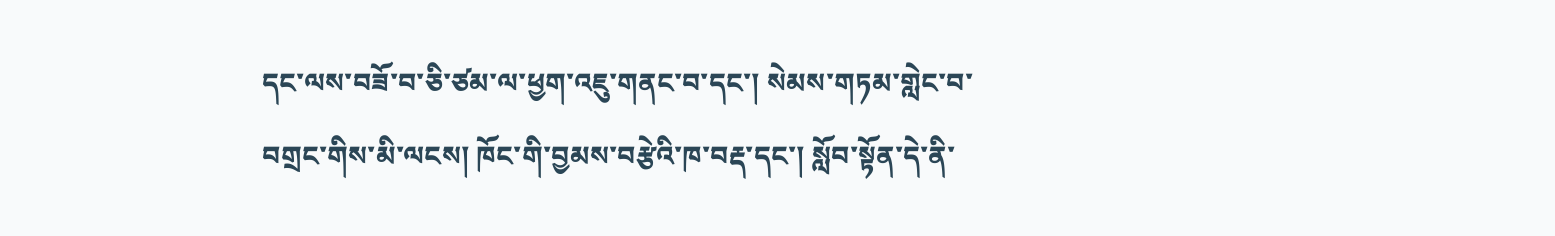དང་ལས་བཟོ་བ་ཅི་ཙམ་ལ་ཕྱག་འཇུ་གནང་བ་དང་། སེམས་གཏམ་གླེང་བ་བགྲང་གིས་མི་ལངས། ཁོང་གི་བྱམས་བརྩེའི་ཁ་བརྡ་དང་། སློབ་སྟོན་དེ་ནི་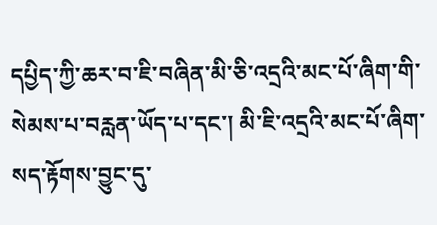དཔྱིད་ཀྱི་ཆར་བ་ཇི་བཞིན་མི་ཅི་འདྲའི་མང་པོ་ཞིག་གི་སེམས་པ་བརླན་ཡོད་པ་དང་། མི་ཇི་འདྲའི་མང་པོ་ཞིག་སད་རྟོགས་བྱུང་དུ་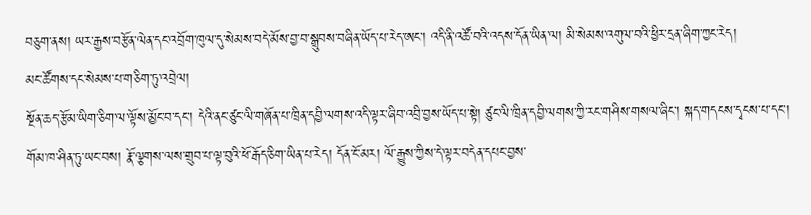བཅུག་ནས། ཡར་རྒྱས་བརྩོན་ལེན་དང་འབྲོག་ཁུལ་དུ་སེམས་བདེ་མོས་བྱ་བ་སྒྲུབས་བཞིན་ཡོད་པ་རེད་ཨང་། འདི་ནི་འཚོ་བའི་འདས་དོན་ཡིན་ལ། མི་སེམས་འགུལ་བའི་ཕྱིར་དྲན་ཞིག་ཀྱང་རེད།
མང་ཚོགས་དང་སེམས་པ་གཅིག་ཏུ་འབྲེལ།
སྔོན་ཆད་རྩོམ་ཡིག་ཅིག་ལ་ལྟོས་མྱོང་བ་དང་། དེའི་ནང་ཙུང་ལི་གཞོན་པ་ཁྲིན་དབྱི་ལགས་འདི་ལྟར་ཞིབ་འབྲི་བྱས་ཡོད་པ་སྟེ། ཙུང་ལི་ཁྲིན་དབྱི་ལགས་ཀྱི་རང་གཤིས་གསལ་ཞིང་། སྐད་གདངས་དྭངས་པ་དང་། གོམ་ཁ་ཤིན་ཏུ་ཡང་བས། རྣོ་ལྕགས་ལས་གྲུབ་པ་ལྟ་བུའི་ཕོ་རྒོད་ཅིག་ཡིན་པ་རེད། དོན་ངོ་མར། ལོ་རྒྱུས་ཀྱིས་དེ་ལྟར་བདེན་དཔང་བྱས་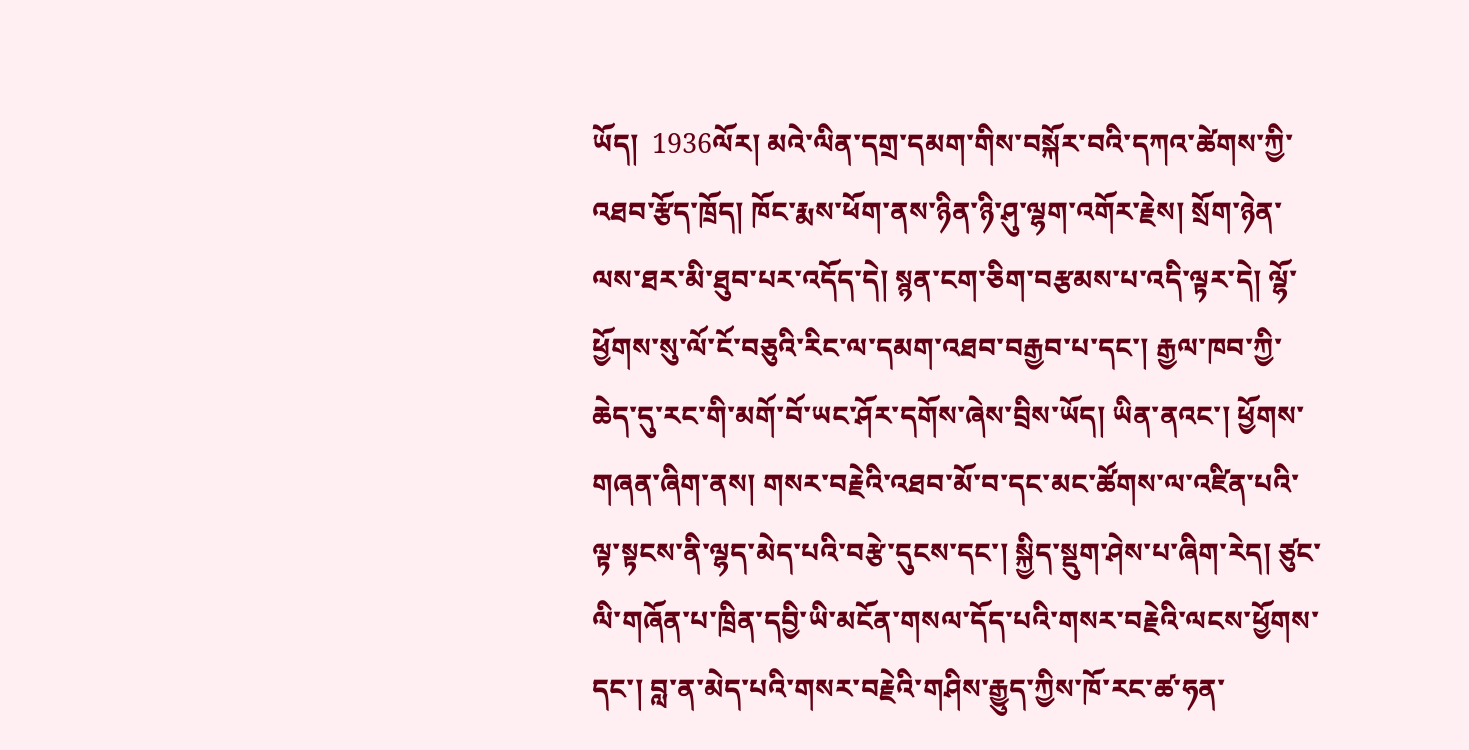ཡོད།  1936ལོར། མའེ་ལིན་དགྲ་དམག་གིས་བསྐོར་བའི་དཀའ་ཚེགས་ཀྱི་འཐབ་རྩོད་ཁྲོད། ཁོང་རྨས་ཕོག་ནས་ཉིན་ཉི་ཤུ་ལྷག་འགོར་རྗེས། སྲོག་ཉེན་ལས་ཐར་མི་ཐུབ་པར་འདོད་དེ། སྙན་ངག་ཅིག་བརྩམས་པ་འདི་ལྟར་དེ། ལྷོ་ཕྱོགས་སུ་ལོ་ངོ་བཅུའི་རིང་ལ་དམག་འཐབ་བརྒྱབ་པ་དང་། རྒྱལ་ཁབ་ཀྱི་ཆེད་དུ་རང་གི་མགོ་བོ་ཡང་ཤོར་དགོས་ཞེས་བྲིས་ཡོད། ཡིན་ནའང་། ཕྱོགས་གཞན་ཞིག་ནས། གསར་བརྗེའི་འཐབ་མོ་བ་དང་མང་ཚོགས་ལ་འཛིན་པའི་ལྟ་སྟངས་ནི་ལྷད་མེད་པའི་བརྩེ་དུངས་དང་། སྐྱིད་སྡུག་ཤེས་པ་ཞིག་རེད། ཙུང་ལི་གཞོན་པ་ཁྲིན་དབྱི་ཡི་མངོན་གསལ་དོད་པའི་གསར་བརྗེའི་ལངས་ཕྱོགས་དང་། བླ་ན་མེད་པའི་གསར་བརྗེའི་གཤིས་རྒྱུད་ཀྱིས་ཁོ་རང་ཚ་ཧན་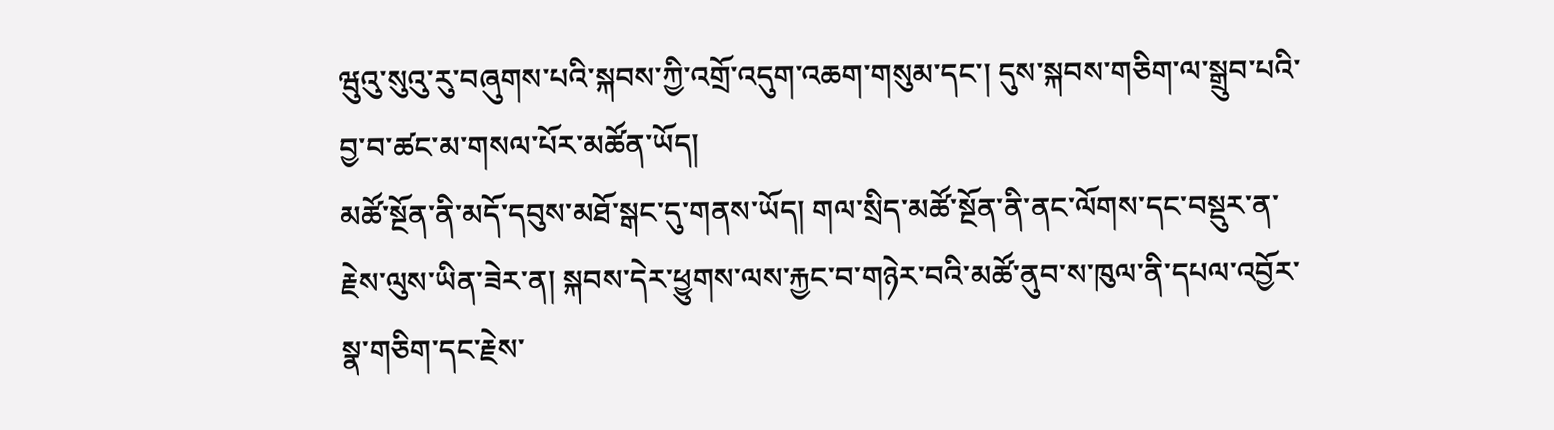ཝུའུ་སུའུ་རུ་བཞུགས་པའི་སྐབས་ཀྱི་འགྲོ་འདུག་འཆག་གསུམ་དང་། དུས་སྐབས་གཅིག་ལ་སྒྲུབ་པའི་བྱ་བ་ཚང་མ་གསལ་པོར་མཚོན་ཡོད།
མཚོ་སྔོན་ནི་མདོ་དབུས་མཐོ་སྒང་དུ་གནས་ཡོད། གལ་སྲིད་མཚོ་སྔོན་ནི་ནང་ལོགས་དང་བསྡུར་ན་རྗེས་ལུས་ཡིན་ཟེར་ན། སྐབས་དེར་ཕྱུགས་ལས་རྐྱང་བ་གཉེར་བའི་མཚོ་ནུབ་ས་ཁུལ་ནི་དཔལ་འབྱོར་སྣ་གཅིག་དང་རྗེས་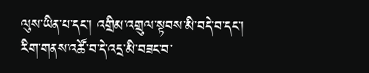ལུས་ཡིན་པ་དང་། འགྲིམ་འགྲུལ་སྟབས་མི་བདེ་བ་དང་། རིག་གནས་འཚོ་བ་དེ་འདྲ་མི་བཟང་བ་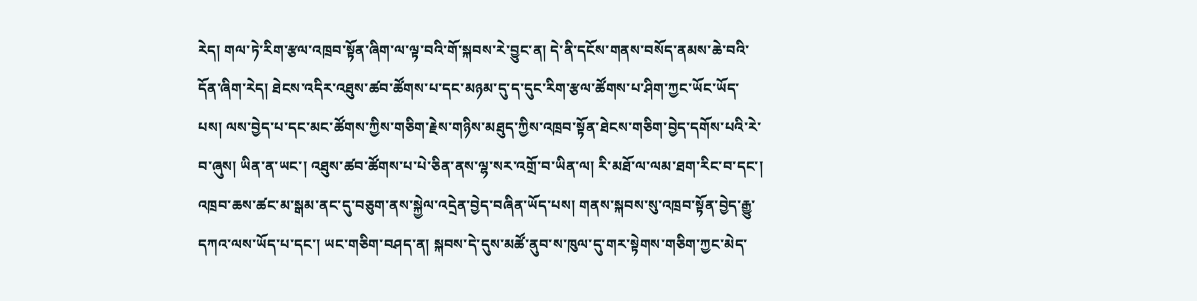རེད། གལ་ཏེ་རིག་རྩལ་འཁྲབ་སྟོན་ཞིག་ལ་ལྟ་བའི་གོ་སྐབས་རེ་བྱུང་ན། དེ་ནི་དངོས་གནས་བསོད་ནམས་ཆེ་བའི་དོན་ཞིག་རེད། ཐེངས་འདིར་འཐུས་ཚབ་ཚོགས་པ་དང་མཉམ་དུ་ད་དུང་རིག་རྩལ་ཚོགས་པ་ཤིག་ཀྱང་ཡོང་ཡོད་པས། ལས་བྱེད་པ་དང་མང་ཚོགས་ཀྱིས་གཅིག་རྗེས་གཉིས་མཐུད་ཀྱིས་འཁྲབ་སྟོན་ཐེངས་གཅིག་བྱེད་དགོས་པའི་རེ་བ་ཞུས། ཡིན་ན་ཡང་། འཐུས་ཚབ་ཚོགས་པ་པེ་ཅིན་ནས་ལྷ་སར་འགྲོ་བ་ཡིན་ལ། རི་མཐོ་ལ་ལམ་ཐག་རིང་བ་དང་། འཁྲབ་ཆས་ཚང་མ་སྒམ་ནང་དུ་བཅུག་ནས་སྐྱེལ་འདྲེན་བྱེད་བཞིན་ཡོད་པས། གནས་སྐབས་སུ་འཁྲབ་སྟོན་བྱེད་རྒྱུ་དཀའ་ལས་ཡོད་པ་དང་། ཡང་གཅིག་བཤད་ན། སྐབས་དེ་དུས་མཚོ་ནུབ་ས་ཁུལ་དུ་གར་སྟེགས་གཅིག་ཀྱང་མེད་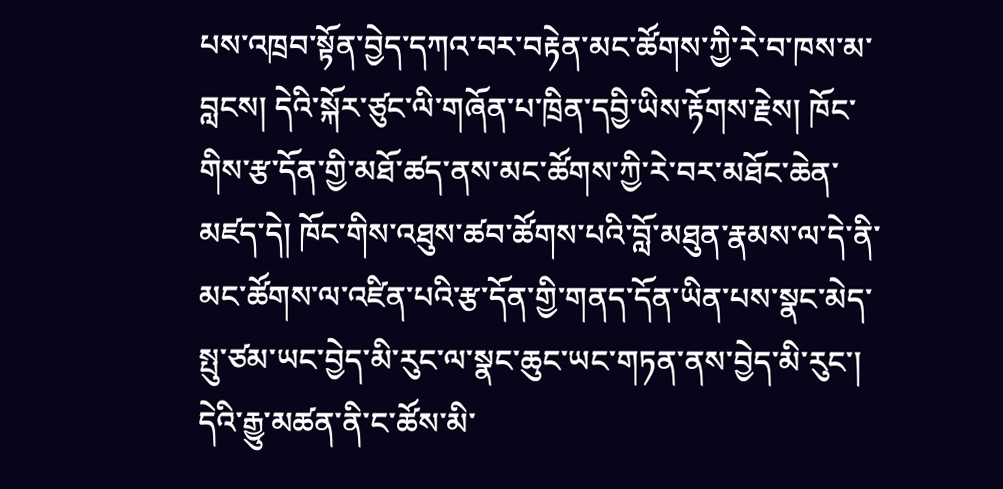པས་འཁྲབ་སྟོན་བྱེད་དཀའ་བར་བརྟེན་མང་ཚོགས་ཀྱི་རེ་བ་ཁས་མ་བླངས། དེའི་སྐོར་ཙུང་ལི་གཞོན་པ་ཁྲིན་དབྱི་ཡིས་རྟོགས་རྗེས། ཁོང་གིས་རྩ་དོན་གྱི་མཐོ་ཚད་ནས་མང་ཚོགས་ཀྱི་རེ་བར་མཐོང་ཆེན་མཛད་དེ། ཁོང་གིས་འཐུས་ཚབ་ཚོགས་པའི་བློ་མཐུན་རྣམས་ལ་དེ་ནི་མང་ཚོགས་ལ་འཛིན་པའི་རྩ་དོན་གྱི་གནད་དོན་ཡིན་པས་སྣང་མེད་སྤུ་ཙམ་ཡང་བྱེད་མི་རུང་ལ་སྣང་ཆུང་ཡང་གཏན་ནས་བྱེད་མི་རུང་། དེའི་རྒྱུ་མཚན་ནི་ང་ཚོས་མི་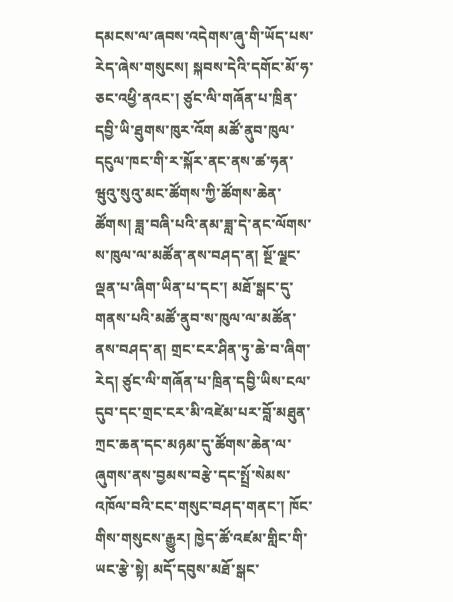དམངས་ལ་ཞབས་འདེགས་ཞུ་གི་ཡོད་པས་རེད་ཞེས་གསུངས། སྐབས་དེའི་དགོང་མོ་ཧ་ཅང་འཕྱི་ནའང་། ཙུང་ལི་གཞོན་པ་ཁྲིན་དབྱི་ཡི་ཐུགས་ཁུར་འོག མཚོ་ནུབ་ཁུལ་དངུལ་ཁང་གི་ར་སྐོར་ནང་ནས་ཚ་ཧན་ཝུའུ་སུའུ་མང་ཚོགས་ཀྱི་ཚོགས་ཆེན་ཚོགས། ཟླ་བཞི་པའི་ནམ་ཟླ་དེ་ནང་ལོགས་ས་ཁུལ་ལ་མཚོན་ནས་བཤད་ན། སྔོ་ལྗང་ལྡན་པ་ཞིག་ཡིན་པ་དང་། མཐོ་སྒང་དུ་གནས་པའི་མཚོ་ནུབ་ས་ཁུལ་ལ་མཚོན་ནས་བཤད་ན། གྲང་ངར་ཤིན་ཏུ་ཆེ་བ་ཞིག་རེད། ཙུང་ལི་གཞོན་པ་ཁྲིན་དབྱི་ཡིས་ངལ་དུབ་དང་གྲང་ངར་མི་འཛེམ་པར་བློ་མཐུན་ཀྲང་ཆན་དང་མཉམ་དུ་ཚོགས་ཆེན་ལ་ཞུགས་ནས་བྱམས་བརྩེ་དང་སྤྲོ་སེམས་འཁོལ་བའི་ངང་གསུང་བཤད་གནང་། ཁོང་གིས་གསུངས་རྒྱུར། ཁྱེད་ཚོ་འཛམ་གླིང་གི་ཡང་རྩེ་སྟེ། མདོ་དབུས་མཐོ་སྒང་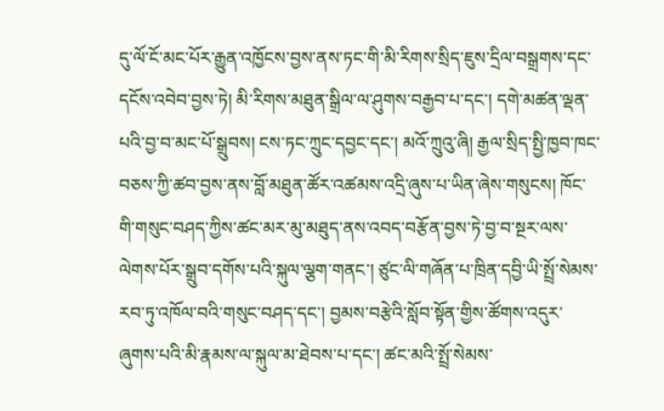དུ་ལོ་ངོ་མང་པོར་རྒྱུན་འཁྱོངས་བྱས་ནས་ཏང་གི་མི་རིགས་སྲིད་ཇུས་དྲིལ་བསྒྲགས་དང་དངོས་འབེབ་བྱས་ཏེ། མི་རིགས་མཐུན་སྒྲིལ་ལ་ཤུགས་བརྒྱབ་པ་དང་། དགེ་མཚན་ལྡན་པའི་བྱ་བ་མང་པོ་སྒྲུབས། ངས་ཏང་ཀྲུང་དབྱང་དང་། མའོ་ཀྲུའུ་ཞི། རྒྱལ་སྲིད་སྤྱི་ཁྱབ་ཁང་བཅས་ཀྱི་ཚབ་བྱས་ནས་བློ་མཐུན་ཚོར་འཚམས་འདྲི་ཞུས་པ་ཡིན་ཞེས་གསུངས། ཁོང་གི་གསུང་བཤད་ཀྱིས་ཚང་མར་མུ་མཐུད་ནས་འབད་བརྩོན་བྱས་ཏེ་བྱ་བ་སྔར་ལས་ལེགས་པོར་སྒྲུབ་དགོས་པའི་སྐུལ་ལྕག་གནང་། ཙུང་ལི་གཞོན་པ་ཁྲིན་དབྱི་ཡི་སྤྲོ་སེམས་རབ་ཏུ་འཁོལ་བའི་གསུང་བཤད་དང་། བྱམས་བརྩེའི་སློབ་སྟོན་གྱིས་ཚོགས་འདུར་ཞུགས་པའི་མི་རྣམས་ལ་སྐུལ་མ་ཐེབས་པ་དང་། ཚང་མའི་སྤྲོ་སེམས་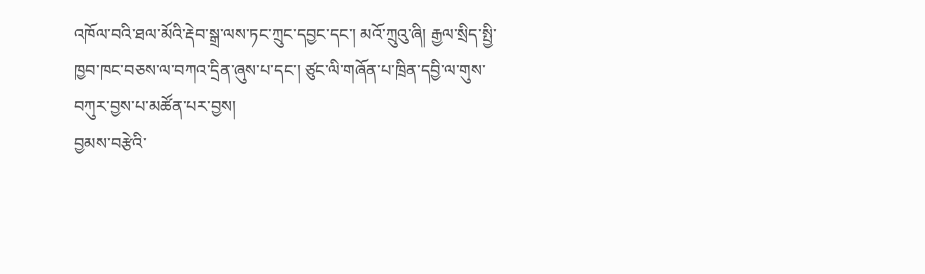འཁོལ་བའི་ཐལ་མོའི་རྡེབ་སྒྲ་ལས་ཏང་ཀྲུང་དབྱང་དང་། མའོ་ཀྲུའུ་ཞི། རྒྱལ་སྲིད་སྤྱི་ཁྱབ་ཁང་བཅས་ལ་བཀའ་དྲིན་ཞུས་པ་དང་། ཙུང་ལི་གཞོན་པ་ཁྲིན་དབྱི་ལ་གུས་བཀུར་བྱས་པ་མཚོན་པར་བྱས།
བྱམས་བརྩེའི་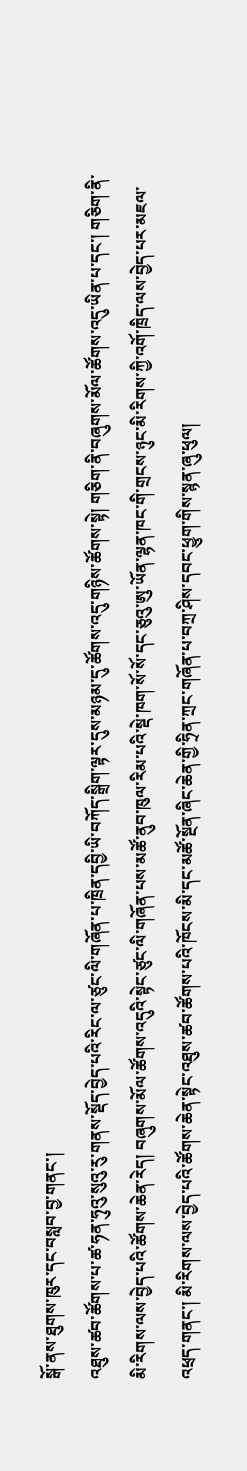སྒོ་ནས་ཐུགས་ཁུར་དང་བསླབ་བྱ་གནང་།
འཐུས་ཚབ་ཚོགས་པ་ཚ་ཧན་ཧུའུ་སུའུ་རུ་གནས་སྡོད་བྱེད་པའི་རིང་ལ་ཙུང་ལི་གཞོན་པ་ཁྲིན་དབྱི་ཡི་བཀོད་སྒྲིག་ལྟར་དུས་མཉམ་དུ་ཚོགས་འདུ་གཉིས་ཚོགས་སྟེ། གཅིག་ནི་བཞུགས་མོལ་ཚོགས་འདུ་ཡིན་པ་དང་། གཅིག་ནི་མི་རིགས་ལས་བྱེད་པའི་ཚོགས་ཆེན་རེད། བཞུགས་མོལ་ཚོགས་འདུའི་སྟེང་ཙུང་ལི་གཞོན་པས་མཚོ་ནུབ་ཁུལ་རིམ་པའི་སྡེ་ཁག་སོ་སོ་དང་ཅུའུ་ཨུ་ཡོན་ལྷན་ཁང་གི་གྲངས་ཉུང་མི་རིགས་ཀྱི་འགོ་ཁྲིད་ལས་བྱེད་པར་མཇལ་འཕྲད་གནང་། མི་རིགས་ལས་བྱེད་པའི་ཚོགས་ཆེན་སྟེང་འཐུས་ཚབ་ཚོགས་པའི་ཁོངས་མི་དང་མཚོ་སྔོན་ཞིང་ཆེན་གྱི་ཧྲིན་ཀྲང་གཞོན་པ་བཀྲ་ཤིས་དབང་ཕྱུག་གིས་སྙན་ཞུ་ཕུལ།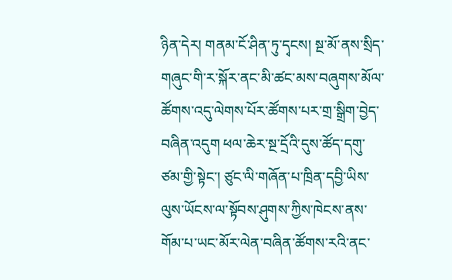ཉིན་དེར། གནམ་ངོ་ཤིན་ཏུ་དྭངས། སྔ་མོ་ནས་སྲིད་གཞུང་གི་ར་སྐོར་ནང་མི་ཚང་མས་བཞུགས་མོལ་ཚོགས་འདུ་ལེགས་པོར་ཚོགས་པར་གྲ་སྒྲིག་བྱེད་བཞིན་འདུག ཕལ་ཆེར་སྔ་དྲོའི་དུས་ཚོད་དགུ་ཙམ་གྱི་སྟེང་། ཙུང་ལི་གཞོན་པ་ཁྲིན་དབྱི་ཡིས་ལུས་ཡོངས་ལ་སྟོབས་ཤུགས་ཀྱིས་ཁེངས་ནས་གོམ་པ་ཡང་མོར་ལེན་བཞིན་ཚོགས་རའི་ནང་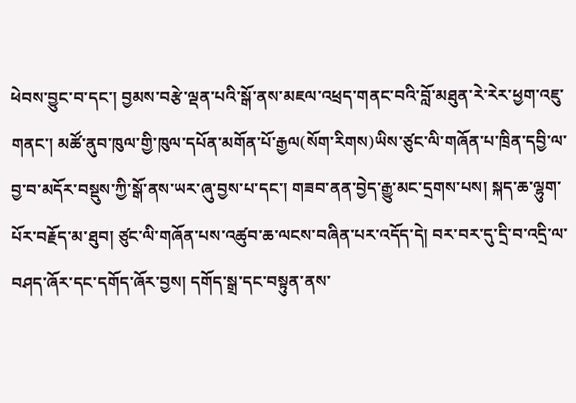ཕེབས་བྱུང་བ་དང་། བྱམས་བརྩེ་ལྡན་པའི་སྒོ་ནས་མཇལ་འཕྲད་གནང་བའི་བློ་མཐུན་རེ་རེར་ཕྱག་འཇུ་གནང་། མཚོ་ནུབ་ཁུལ་གྱི་ཁུལ་དཔོན་མགོན་པོ་རྒྱལ(སོག་རིགས)ཡིས་ཙུང་ལི་གཞོན་པ་ཁྲིན་དབྱི་ལ་བྱ་བ་མདོར་བསྡུས་ཀྱི་སྒོ་ནས་ཡར་ཞུ་བྱས་པ་དང་། གཟབ་ནན་བྱེད་རྒྱུ་མང་དྲགས་པས། སྐད་ཆ་ལྷུག་པོར་བརྗོད་མ་ཐུབ། ཙུང་ལི་གཞོན་པས་འཚུབ་ཆ་ལངས་བཞིན་པར་འདོད་དེ། བར་བར་དུ་དྲི་བ་འདྲི་ལ་བཤད་ཞོར་དང་དགོད་ཞོར་བྱས། དགོད་སྒྲ་དང་བསྟུན་ནས་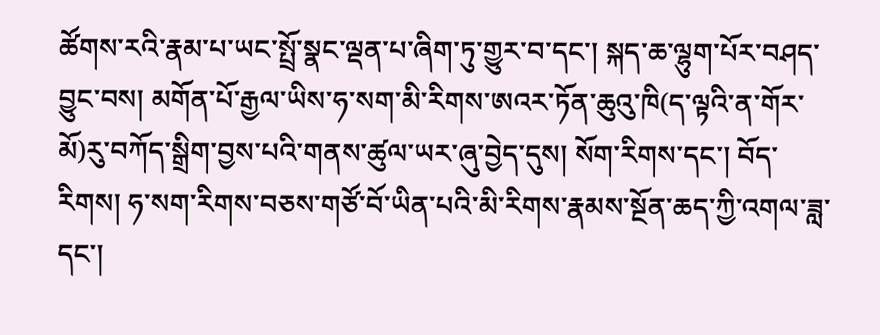ཚོགས་རའི་རྣམ་པ་ཡང་སྤྲོ་སྣང་ལྡན་པ་ཞིག་ཏུ་གྱུར་བ་དང་། སྐད་ཆ་ལྷུག་པོར་བཤད་བྱུང་བས། མགོན་པོ་རྒྱལ་ཡིས་ཧ་སག་མི་རིགས་ཨའར་ཏོན་ཆུའུ་ཁི(ད་ལྟའི་ན་གོར་མོ)རུ་བཀོད་སྒྲིག་བྱས་པའི་གནས་ཚུལ་ཡར་ཞུ་བྱེད་དུས། སོག་རིགས་དང་། བོད་རིགས། ཧ་སག་རིགས་བཅས་གཙོ་བོ་ཡིན་པའི་མི་རིགས་རྣམས་སྔོན་ཆད་ཀྱི་འགལ་ཟླ་དང་།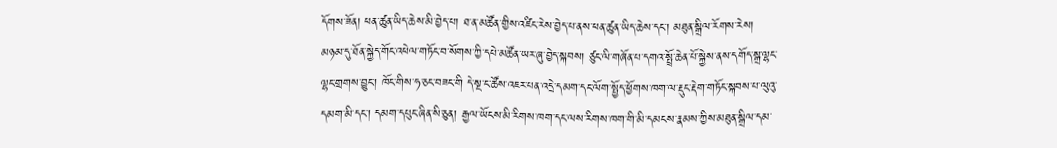དོགས་ཟོན། ཕན་ཚུན་ཡིད་ཆེས་མི་བྱེད་པ། ཐ་ན་མཚོན་གྱིས་འཛིང་རེས་བྱེད་པ་ནས་ཕན་ཚུན་ཡིད་ཆེས་དང་། མཐུན་སྒྲིལ་རོགས་རེས། མཉམ་དུ་ཐོན་སྐྱེད་གོང་འཕེལ་གཏོང་བ་སོགས་ཀྱི་དཔེ་མཚོན་ཡར་ཞུ་བྱེད་སྐབས། ཙུང་ལི་གཞོན་པ་དགའ་སྤྲོ་ཆེན་པོ་སྐྱེས་ནས་དགོད་སྒྲ་ལྷང་ལྷང་གྲགས་བྱུང་། ཁོང་གིས་ཧ་ཅང་བཟང་གི དེ་སྔ་ང་ཚོས་འཇར་པན་འདྲེ་དམག་དང་ལོག་སྤྱོད་ཕྱོགས་ཁག་ལ་རྡུང་རྡེག་གཏོང་སྐབས་པ་ལུའུ་དམག་མི་དང་། དམག་དཔུང་ཞིན་སི་ཅུན། རྒྱལ་ཡོངས་མི་རིགས་ཁག་དང་ལས་རིགས་ཁག་གི་མི་དམངས་རྣམས་ཀྱིས་མཐུན་སྒྲིལ་དམ་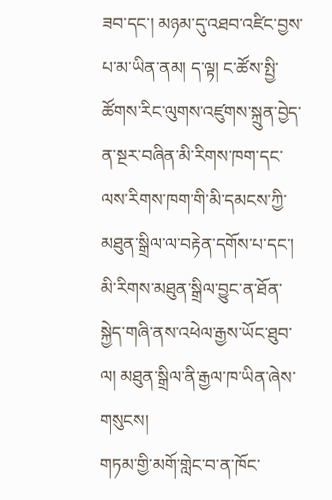ཟབ་དང་། མཉམ་དུ་འཐབ་འཛིང་བྱས་པ་མ་ཡིན་ནམ། ད་ལྟ། ང་ཚོས་སྤྱི་ཚོགས་རིང་ལུགས་འཛུགས་སྐྲུན་བྱེད་ན་སྔར་བཞིན་མི་རིགས་ཁག་དང་ལས་རིགས་ཁག་གི་མི་དམངས་ཀྱི་མཐུན་སྒྲིལ་ལ་བརྟེན་དགོས་པ་དང་། མི་རིགས་མཐུན་སྒྲིལ་བྱུང་ན་ཐོན་སྐྱེད་གཞི་ནས་འཕེལ་རྒྱས་ཡོང་ཐུབ་ལ། མཐུན་སྒྲིལ་ནི་རྒྱལ་ཁ་ཡིན་ཞེས་གསུངས།
གཏམ་གྱི་མགོ་གླེང་བ་ན་ཁོང་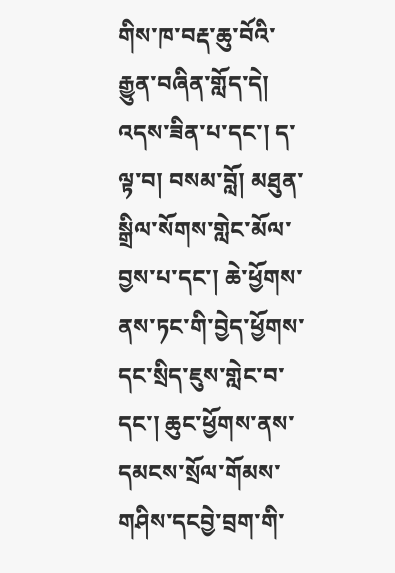གིས་ཁ་བརྡ་ཆུ་བོའི་རྒྱུན་བཞིན་གློད་དེ། འདས་ཟིན་པ་དང་། ད་ལྟ་བ། བསམ་བློ། མཐུན་སྒྲིལ་སོགས་གླེང་མོལ་བྱས་པ་དང་། ཆེ་ཕྱོགས་ནས་ཏང་གི་བྱེད་ཕྱོགས་དང་སྲིད་ཇུས་གླེང་བ་དང་། ཆུང་ཕྱོགས་ནས་དམངས་སྲོལ་གོམས་གཤིས་དངབྱེ་བྲག་གི་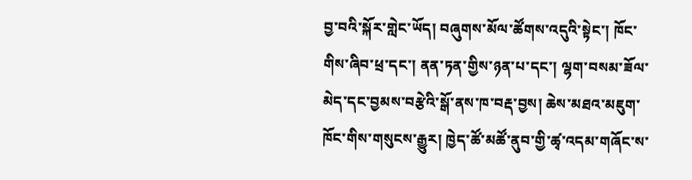བྱ་བའི་སྐོར་གླེང་ཡོད། བཞུགས་མོལ་ཚོགས་འདུའི་སྟེང་། ཁོང་གིས་ཞིབ་ཕྲ་དང་། ནན་ཏན་གྱིས་ཉན་པ་དང་། ལྷག་བསམ་ཟོལ་མེད་དང་བྱམས་བརྩེའི་སྒོ་ནས་ཁ་བརྡ་བྱས། ཆེས་མཐའ་མཇུག་ཁོང་གིས་གསུངས་རྒྱུར། ཁྱེད་ཚོ་མཚོ་ནུབ་གྱི་ཚྭ་འདམ་གཞོང་ས་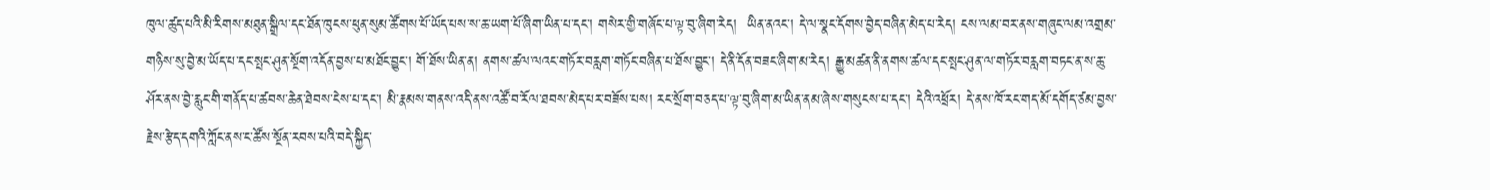ཁུལ་ཚུད་པའི་མི་རིགས་མཐུན་སྒྲིལ་དང་ཐོན་ཁུངས་ཕུན་སུམ་ཚོགས་པོ་ཡོད་པས་ས་ཆ་ཡག་པོ་ཞིག་ཡིན་པ་དང་། གསེར་གྱི་གཞོང་པ་ལྟ་བུ་ཞིག་རེད།  ཡིན་ནའང་། དེ་ལ་སྣང་དོགས་བྱེད་བཞིན་མེད་པ་རེད། ངས་ལམ་བར་ནས་གཞུང་ལམ་འགྲམ་གཉིས་སུ་བྱེ་མ་ཡོད་པ་དང་སྤང་ཤུན་སྔོག་འདོན་བྱས་པ་མཐོང་བྱུང་། གོ་ཐོས་ཡིན་ན། ནགས་ཚལ་ལའང་གཏོར་བརླག་གཏོང་བཞིན་པ་ཐོས་བྱུང་། དེ་ནི་དོན་བཟང་ཞིག་མ་རེད། རྒྱུ་མཚན་ནི་ནགས་ཚལ་དང་སྤང་ཤུན་ལ་གཏོར་བརླག་བཏང་ན་ས་ཆུ་ཤོར་ནས་བྱེ་རླུང་གི་གནོད་པ་ཚབས་ཆེན་ཐེབས་ངེས་པ་དང་། མི་རྣམས་གནས་འདི་ནས་འཚོ་བ་རོལ་ཐབས་མེད་པར་བཟོས་པས། རང་སྲོག་བཅད་པ་ལྟ་བུ་ཞིག་མ་ཡིན་ནམ་ཞེས་གསུངས་པ་དང་། དེའི་འཕྲོར། དེ་ནས་ཁོ་རང་གད་མོ་དགོད་ཙམ་བྱས་རྗེས་རྩེད་དགའི་ཀློང་ནས་ང་ཚོས་སྔོན་རབས་པའི་བདེ་སྐྱིད་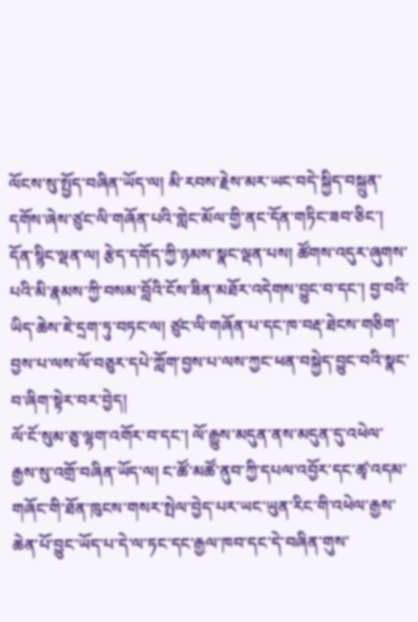ལོངས་སུ་སྤྱོད་བཞིན་ཡོད་ལ། མི་རབས་རྗེས་མར་ཡང་བདེ་སྐྱིད་བསྐྲུན་དགོས་ཞེས་ཙུང་ལི་གཞོན་པའི་གླེང་མོལ་གྱི་ནང་དོན་གཏིང་ཟབ་ཅིང་། དོན་སྙིང་ལྡན་ལ། རྩེད་དགོད་ཀྱི་ཉམས་སྣང་ལྡན་པས། ཚོགས་འདུར་ཞུགས་པའི་མི་རྣམས་ཀྱི་བསམ་བློའི་ངོས་ཟིན་མཐོར་འདེགས་བྱུང་བ་དང་། བྱ་བའི་ཡིད་ཆེས་ཇེ་དྲག་ཏུ་བཏང་ལ། ཙུང་ལི་གཞོན་པ་དང་ཁ་བརྡ་ཐེངས་གཅིག་བྱས་པ་ལས་ལོ་བཅུར་དཔེ་ཀློག་བྱས་པ་ལས་ཀྱང་ཕན་བསྐྱེད་བྱུང་བའི་སྣང་བ་ཞིག་སྟེར་བར་བྱེད།
ལོ་ངོ་སུམ་ཅུ་ལྷག་འགོར་བ་དང་། ལོ་རྒྱུས་མདུན་ནས་མདུན་དུ་འཕེལ་རྒྱས་སུ་འགྲོ་བཞིན་ཡོད་ལ། ང་ཚོ་མཚོ་ནུབ་ཀྱི་དཔལ་འབྱོར་དང་ཚྭ་འདམ་གཞོང་གི་ཐོན་ཁུངས་གསར་སྤེལ་བྱེད་པར་ཡང་ཡུན་རིང་གི་འཕེལ་རྒྱས་ཆེན་པོ་བྱུང་ཡོད་པ་དེ་ལ་ཏང་དང་རྒྱལ་ཁབ་དང་དེ་བཞིན་གུས་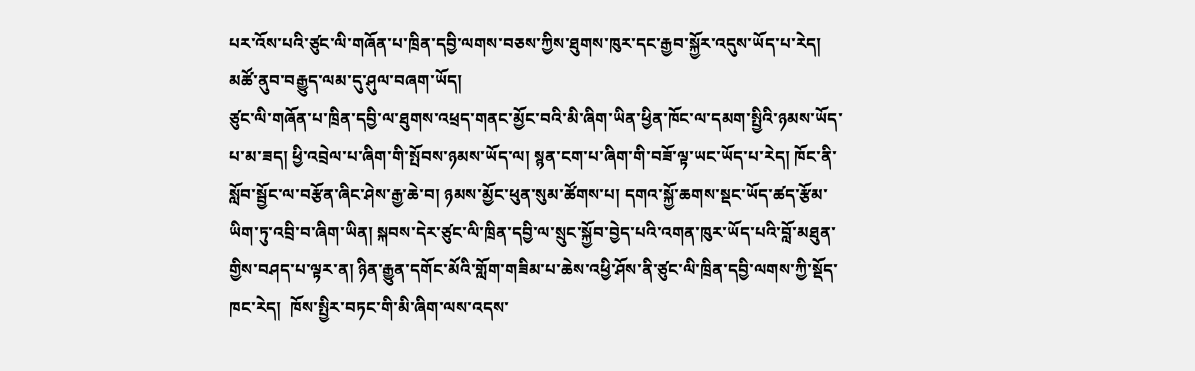པར་འོས་པའི་ཙུང་ལི་གཞོན་པ་ཁྲིན་དབྱི་ལགས་བཅས་ཀྱིས་ཐུགས་ཁུར་དང་རྒྱབ་སྐྱོར་འདུས་ཡོད་པ་རེད།
མཚོ་ནུབ་བརྒྱུད་ལམ་དུ་ཤུལ་བཞག་ཡོད།
ཙུང་ལི་གཞོན་པ་ཁྲིན་དབྱི་ལ་ཐུགས་འཕྲད་གནང་མྱོང་བའི་མི་ཞིག་ཡིན་ཕྱིན་ཁོང་ལ་དམག་སྤྱིའི་ཉམས་ཡོད་པ་མ་ཟད། ཕྱི་འབྲེལ་པ་ཞིག་གི་སྤོབས་ཉམས་ཡོད་ལ། སྙན་ངག་པ་ཞིག་གི་བཟོ་ལྟ་ཡང་ཡོད་པ་རེད། ཁོང་ནི་སློབ་སྦྱོང་ལ་བརྩོན་ཞིང་ཤེས་རྒྱ་ཆེ་བ། ཉམས་མྱོང་ཕུན་སུམ་ཚོགས་པ། དགའ་སྐྱོ་ཆགས་སྡང་ཡོད་ཚད་རྩོམ་ཡིག་ཏུ་འབྲི་བ་ཞིག་ཡིན། སྐབས་དེར་ཙུང་ལི་ཁྲིན་དབྱི་ལ་སྲུང་སྐྱོབ་བྱེད་པའི་འགན་ཁུར་ཡོད་པའི་བློ་མཐུན་གྱིས་བཤད་པ་ལྟར་ན། ཉིན་རྒྱུན་དགོང་མོའི་གློག་གཟིམ་པ་ཆེས་འཕྱི་ཤོས་ནི་ཙུང་ལི་ཁྲིན་དབྱི་ལགས་ཀྱི་སྡོད་ཁང་རེད།  ཁོས་སྤྱིར་བཏང་གི་མི་ཞིག་ལས་འདས་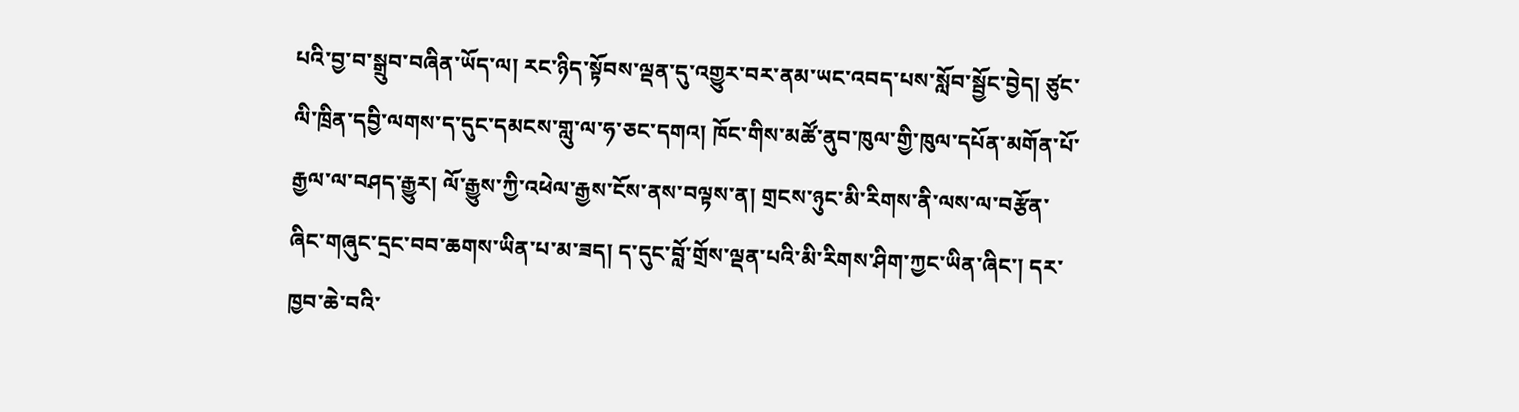པའི་བྱ་བ་སྒྲུབ་བཞིན་ཡོད་ལ། རང་ཉིད་སྟོབས་ལྡན་དུ་འགྱུར་བར་ནམ་ཡང་འབད་པས་སློབ་སྦྱོང་བྱེད། ཙུང་ལི་ཁྲིན་དབྱི་ལགས་ད་དུང་དམངས་གླུ་ལ་ཧ་ཅང་དགའ། ཁོང་གིས་མཚོ་ནུབ་ཁུལ་གྱི་ཁུལ་དཔོན་མགོན་པོ་རྒྱལ་ལ་བཤད་རྒྱུར། ལོ་རྒྱུས་ཀྱི་འཕེལ་རྒྱས་ངོས་ནས་བལྟས་ན། གྲངས་ཉུང་མི་རིགས་ནི་ལས་ལ་བརྩོན་ཞིང་གཞུང་དྲང་བབ་ཆགས་ཡིན་པ་མ་ཟད། ད་དུང་བློ་གྲོས་ལྡན་པའི་མི་རིགས་ཤིག་ཀྱང་ཡིན་ཞིང་། དར་ཁྱབ་ཆེ་བའི་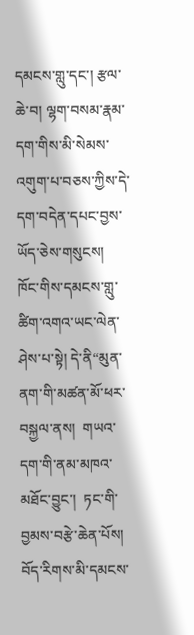དམངས་གླུ་དང་། རྩལ་ཆེ་བ། ལྷག་བསམ་རྣམ་དག་གིས་མི་སེམས་འགུག་པ་བཅས་ཀྱིས་དེ་དག་བདེན་དཔང་བྱས་ཡོད་ཅེས་གསུངས།
ཁོང་གིས་དམངས་གླུ་ཚིག་འགའ་ཡང་ལེན་ཤེས་པ་སྟེ། དེ་ནི“མུན་ནག་གི་མཚན་མོ་ཕར་བསྐྱལ་ནས།  གཡའ་དག་གི་ནམ་མཁའ་མཐོང་བྱུང་།  ཏང་གི་བྱམས་བརྩེ་ཆེན་པོས། བོད་རིགས་མི་དམངས་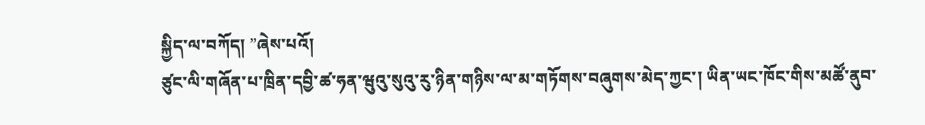སྐྱིད་ལ་བཀོད། ”ཞེས་པའོ།
ཙུང་ལི་གཞོན་པ་ཁྲིན་དབྱི་ཚ་ཧན་ཝུའུ་སུའུ་རུ་ཉིན་གཉིས་ལ་མ་གཏོགས་བཞུགས་མེད་ཀྱང་། ཡིན་ཡང་ཁོང་གིས་མཚོ་ནུབ་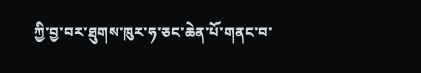ཀྱི་བྱ་བར་ཐུགས་ཁུར་ཧ་ཅང་ཆེན་པོ་གནང་བ་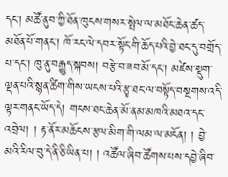དང་། མཚོ་ནུབ་ཀྱི་ཐོན་ཁུངས་གསར་སྤེལ་ལ་མཐོང་ཆེན་ཚད་མཐོན་པོ་གནང་། ཁོ་རང་ལེ་དབར་སྟོང་གི་ཆོད་པའི་བྱེ་ཐང་དུ་བགྲོད་པ་དང་། ཁུ་ནུ་བརྒྱུད་སྐབས། བརྩེ་བ་ཟབ་མོ་དང་། མཛེས་སྡུག་ལྡན་པའི་སྙན་ཚིག་གིས་ཡངས་པའི་རྩྭ་ཐང་ལ་བསྟོད་བསྔགས་འདི་ལྟར་གནང་ཡོད་དེ། གངས་ཐང་ཆེན་མོ་ནམ་མཁའི་མཐའ་དང་འབྲེལ། ། རྟ་ནོར་མཆོངས་རྩལ་མིག་གི་ལམ་ལ་མངོན། ། བྱེ་མའི་རིལ་བུ་དེ་ནི་ཅི་ཡིན་པ། ། འཚོལ་ཞིབ་ཚོགས་པས་དབྱེ་ཞིབ་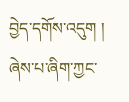བྱེད་དགོས་འདུག ། ཞེས་པ་ཞིག་ཀྱང་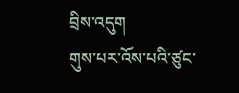བྲིས་འདུག
གུས་པར་འོས་པའི་ཙུང་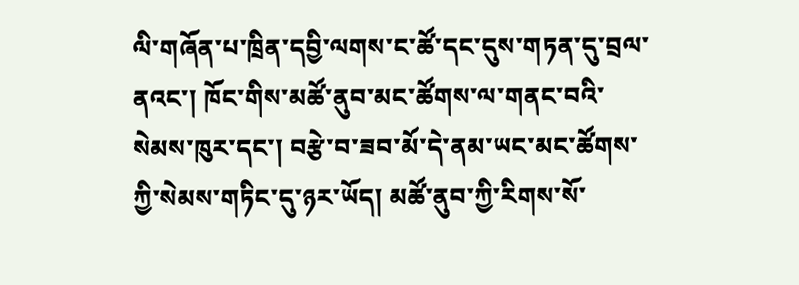ལི་གཞོན་པ་ཁྲིན་དབྱི་ལགས་ང་ཚོ་དང་དུས་གཏན་དུ་བྲལ་ནའང་། ཁོང་གིས་མཚོ་ནུབ་མང་ཚོགས་ལ་གནང་བའི་སེམས་ཁུར་དང་། བརྩེ་བ་ཟབ་མོ་དེ་ནམ་ཡང་མང་ཚོགས་ཀྱི་སེམས་གཏིང་དུ་ཉར་ཡོད། མཚོ་ནུབ་ཀྱི་རིགས་སོ་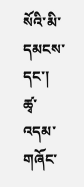སོའི་མི་དམངས་དང་། ཚྭ་འདམ་གཞོང་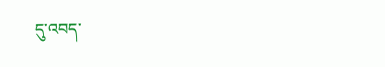དུ་འབད་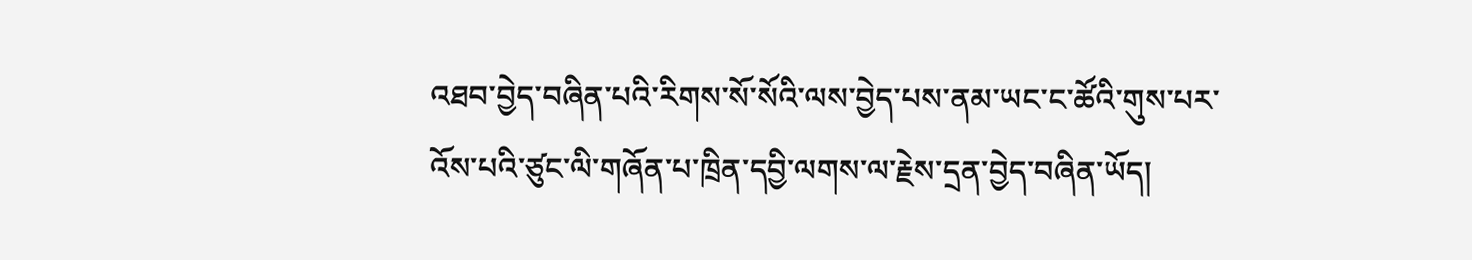འཐབ་བྱེད་བཞིན་པའི་རིགས་སོ་སོའི་ལས་བྱེད་པས་ནམ་ཡང་ང་ཚོའི་གུས་པར་འོས་པའི་ཙུང་ལི་གཞོན་པ་ཁྲིན་དབྱི་ལགས་ལ་རྗེས་དྲན་བྱེད་བཞིན་ཡོད།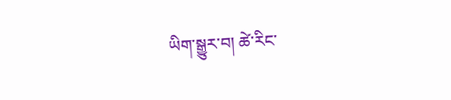ཡིག་སྒྱུར་བ། ཚེ་རིང་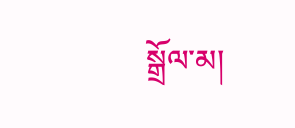སྒྲོལ་མ།